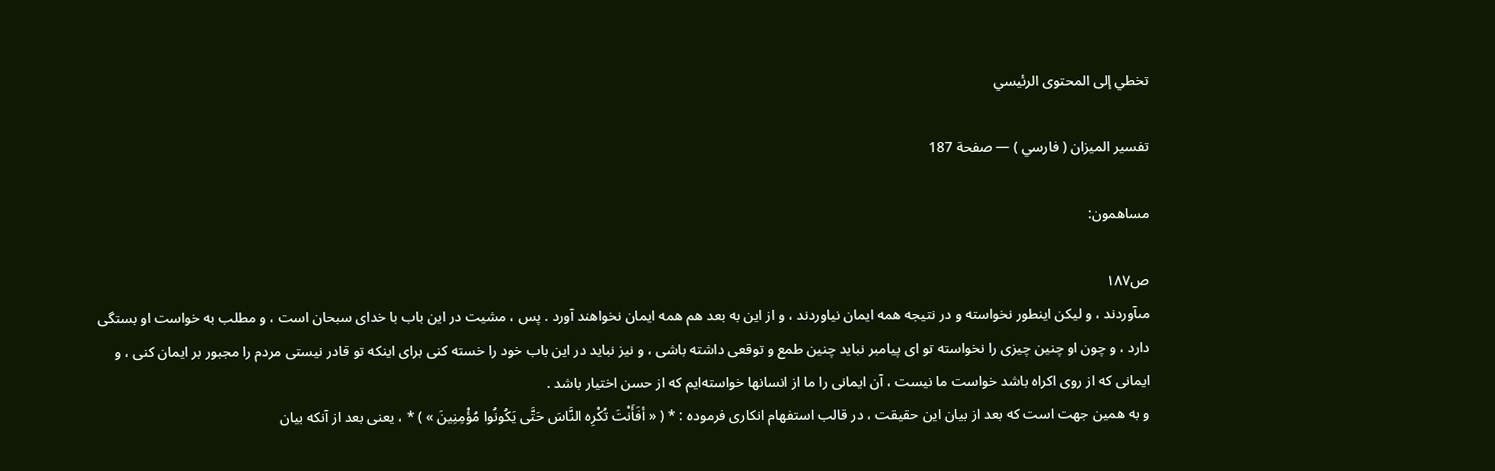تخطي إلى المحتوى الرئيسي

تفسير الميزان ( فارسي ) — صفحة 187

مساهمون:

ص١٨٧
مىآوردند ، و ليكن اينطور نخواسته و در نتيجه همه ايمان نياوردند ، و از اين به بعد هم همه ايمان نخواهند آورد . پس ، مشيت در اين باب با خداى سبحان است ، و مطلب به خواست او بستگى دارد ، و چون او چنين چيزى را نخواسته تو اى پيامبر نبايد چنين طمع و توقعى داشته باشى ، و نيز نبايد در اين باب خود را خسته كنى براى اينكه تو قادر نيستى مردم را مجبور بر ايمان كنى ، و ايمانى كه از روى اكراه باشد خواست ما نيست ، آن ايمانى را ما از انسانها خواسته‌ايم كه از حسن اختيار باشد .
و به همين جهت است كه بعد از بيان اين حقيقت ، در قالب استفهام انكارى فرموده : * ( « أفَأَنْتَ تُكْرِه النَّاسَ حَتَّى يَكُونُوا مُؤْمِنِينَ » ) * ، يعنى بعد از آنكه بيان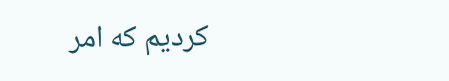كرديم كه امر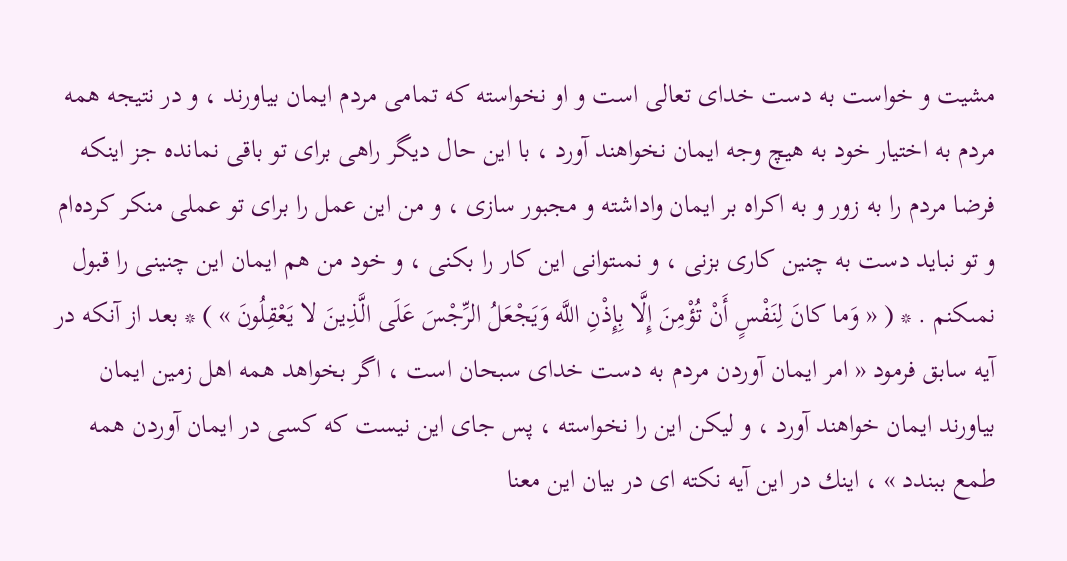مشيت و خواست به دست خداى تعالى است و او نخواسته كه تمامى مردم ايمان بياورند ، و در نتيجه همه مردم به اختيار خود به هيچ وجه ايمان نخواهند آورد ، با اين حال ديگر راهى براى تو باقى نمانده جز اينكه فرضا مردم را به زور و به اكراه بر ايمان واداشته و مجبور سازى ، و من اين عمل را براى تو عملى منكر كرده‌ام و تو نبايد دست به چنين كارى بزنى ، و نمىتوانى اين كار را بكنى ، و خود من هم ايمان اين چنينى را قبول نمىكنم . * ( « وَما كانَ لِنَفْسٍ أَنْ تُؤْمِنَ إِلَّا بِإِذْنِ اللَّه وَيَجْعَلُ الرِّجْسَ عَلَى الَّذِينَ لا يَعْقِلُونَ » ) * بعد از آنكه در آيه سابق فرمود « امر ايمان آوردن مردم به دست خداى سبحان است ، اگر بخواهد همه اهل زمين ايمان بياورند ايمان خواهند آورد ، و ليكن اين را نخواسته ، پس جاى اين نيست كه كسى در ايمان آوردن همه طمع ببندد » ، اينك در اين آيه نكته اى در بيان اين معنا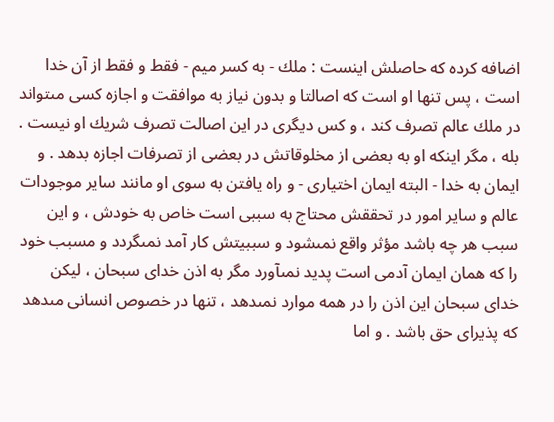اضافه كرده كه حاصلش اينست : ملك - به كسر ميم - فقط و فقط از آن خدا است ، پس تنها او است كه اصالتا و بدون نياز به موافقت و اجازه كسى مىتواند در ملك عالم تصرف كند ، و كس ديگرى در اين اصالت تصرف شريك او نيست . بله ، مگر اينكه او به بعضى از مخلوقاتش در بعضى از تصرفات اجازه بدهد . و ايمان به خدا - البته ايمان اختيارى - و راه يافتن به سوى او مانند ساير موجودات عالم و ساير امور در تحققش محتاج به سببى است خاص به خودش ، و اين سبب هر چه باشد مؤثر واقع نمىشود و سببيتش كار آمد نمىگردد و مسبب خود را كه همان ايمان آدمى است پديد نمىآورد مگر به اذن خداى سبحان ، ليكن خداى سبحان اين اذن را در همه موارد نمىدهد ، تنها در خصوص انسانى مىدهد كه پذيراى حق باشد . و اما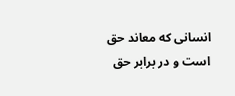انسانى كه معاند حق است و در برابر حق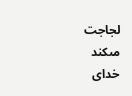لجاجت مىكند خداى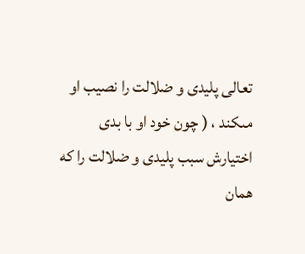تعالى پليدى و ضلالت را نصيب او مىكند ، ( چون خود او با بدى اختيارش سبب پليدى و ضلالت را كه همان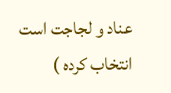عناد و لجاجت است انتخاب كرده )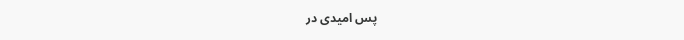پس اميدى در